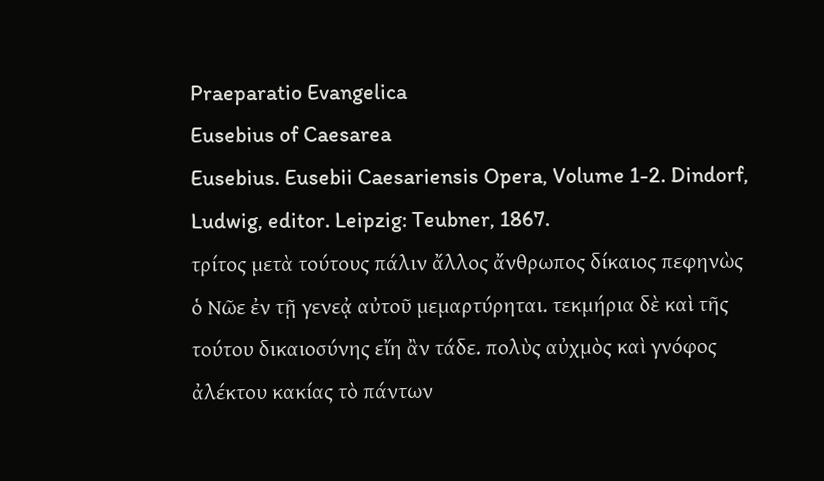Praeparatio Evangelica
Eusebius of Caesarea
Eusebius. Eusebii Caesariensis Opera, Volume 1-2. Dindorf, Ludwig, editor. Leipzig: Teubner, 1867.
τρίτος μετὰ τούτους πάλιν ἄλλος ἄνθρωπος δίκαιος πεφηνὼς ὁ Νῶε ἐν τῇ γενεᾀ αὐτοῦ μεμαρτύρηται. τεκμήρια δὲ καὶ τῆς τούτου δικαιοσύνης εἴη ἂν τάδε. πολὺς αὐχμὸς καὶ γνόφος ἀλέκτου κακίας τὸ πάντων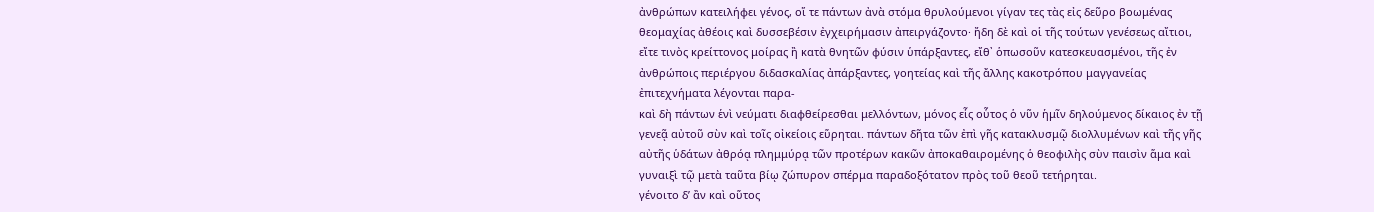ἀνθρώπων κατειλήφει γένος, οἵ τε πάντων ἀνὰ στόμα θρυλούμενοι γίγαν τες τὰς εἰς δεῦρο βοωμένας θεομαχίας ἀθέοις καὶ δυσσεβέσιν ἐγχειρήμασιν ἀπειργάζοντο· ἤδη δὲ καὶ οἱ τῆς τούτων γενέσεως αἴτιοι, εἴτε τινὸς κρείττονος μοίρας ἢ κατὰ θνητῶν φύσιν ὑπάρξαντες, εἴθ᾿ ὁπωσοῦν κατεσκευασμένοι, τῆς ἐν ἀνθρώποις περιέργου διδασκαλίας ἀπάρξαντες, γοητείας καὶ τῆς ἄλλης κακοτρόπου μαγγανείας ἐπιτεχνήματα λέγονται παρα-
καὶ δὴ πάντων ἑνὶ νεύματι διαφθείρεσθαι μελλόντων, μόνος εἷς οὗτος ὁ νῦν ἡμῖν δηλούμενος δίκαιος ἐν τῇ γενεᾷ αὐτοῦ σὺν καὶ τοῖς οἰκείοις εὕρηται. πάντων δῆτα τῶν ἐπὶ γῆς κατακλυσμῷ διολλυμένων καὶ τῆς γῆς αὐτῆς ὑδάτων ἀθρόᾳ πλημμύρᾳ τῶν προτέρων κακῶν ἀποκαθαιρομένης ὁ θεοφιλὴς σὺν παισὶν ἅμα καὶ γυναιξὶ τῷ μετὰ ταῦτα βίῳ ζώπυρον σπέρμα παραδοξότατον πρὸς τοῦ θεοῦ τετήρηται.
γένοιτο δ’ ἂν καὶ οὕτος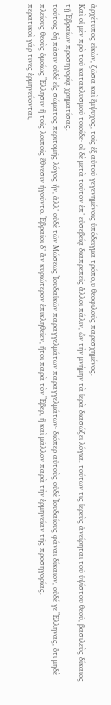ἀρχέτυπος εἰκὼν, ζῶσα καὶ ἔμψυχος, τοῖς ἐξ αὐτοῦ γεγενημένοις ὑπόδειγμα τρόπο,υ θεοφιλοῦς παρεσχημένος.
Καὶ οἱ μὲν πρὸ τοῦ κατακλυσμοῦ τοιοίδε· οἶ δὲ μετὰ τοῦτον ἐπ’ εὐσεβείᾳ διαπρεπεῖς ἄλλοι πάλιν, ὧν τὴν μνήμην τὰ ἱερὰ διασώζει λόγια. τούτων τις ἱερεὺς ἀνείρηται τοῦ ὑψίστου θεοῦ, βασιλεὺς δίκαιος τῇ Ἑβραίων προσηγορίᾳ χρηματίσας.
τούτοις δὴ πᾶσιν οὐδὲ εἷς σώματος περιτομῆς λόγος ἦν, ἀλλ’ οὐδὲ τῶν Μώσεως Ἰουδαἱκῶν παραγγελμάτων παραγγελμάτων· διόπερ αὐτοὺς οὐδὲ Ἰουδαίους φάναι δίκαιον, οὐδέ γε Ἕλληνας, ὅτι μηδὲ πλείους θεοὺς ὁμοίως Ἕλλησιν ἢ τοῖς λοιποῖς ἔθνεσιν ἡγοῦντο. Ἑβραῖοι δ’ ἂν κυριώτερον ἐπικληθεῖεν, ἤτοι παρὰ τὸν Ἕβερ, ἢ καὶ μᾶλλον παρὰ τὴν ἑρμηνείαν τῆς προσηγορίας.
περατικοὶ γάρ τινες ἑρμηνεύονται,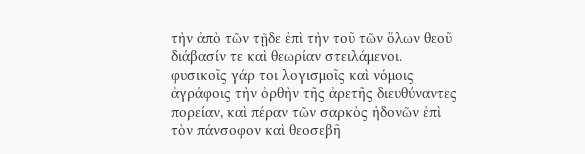τὴν ἀπὸ τῶν τῇδε ἐπὶ τὴν τοῦ τῶν ὅλων θεοῦ διάβασίν τε καὶ θεωρίαν στειλάμενοι. φυσικοῖς γάρ τοι λογισμοῖς καὶ νόμοις ἀγράφοις τὴν ὀρθὴν τῆς ἀρετῆς διευθύναντες πορείαν, καὶ πέραν τῶν σαρκὸς ἡδονῶν ἐπὶ τὸν πάνσοφον καὶ θεοσεβῆ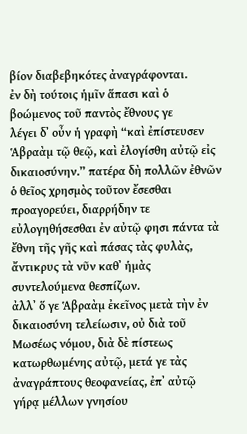βίον διαβεβηκότες ἀναγράφονται.
ἐν δὴ τούτοις ἡμῖν ἅπασι καὶ ὁ βοώμενος τοῦ παντὸς ἔθνους γε
λέγει δ᾿ οὖν ἡ γραφὴ “καὶ ἐπίστευσεν Ἁβραὰμ τῷ θεῷ, καὶ ἐλογίσθη αὐτῷ εἰς δικαιοσύνην.” πατέρα δὴ πολλῶν ἐθνῶν ὁ θεῖος χρησμὸς τοῦτον ἔσεσθαι προαγορεύει, διαρρήδην τε εὐλογηθήσεσθαι ἐν αὐτῷ φησι πάντα τὰ ἔθνη τῆς γῆς καὶ πάσας τὰς φυλὰς, ἄντικρυς τὰ νῦν καθ᾿ ἡμὰς συντελούμενα θεσπίζων.
ἀλλ᾿ ὅ γε Ἁβραὰμ ἐκεῖνος μετὰ τὴν ἐν δικαιοσύνη τελείωσιν, οὐ διὰ τοῦ Μωσέως νόμου, διὰ δὲ πίστεως κατωρθωμένης αὐτῷ, μετά γε τὰς ἀναγράπτους θεοφανείας, ἐπ᾿ αὐτῷ γήρᾳ μέλλων γνησίου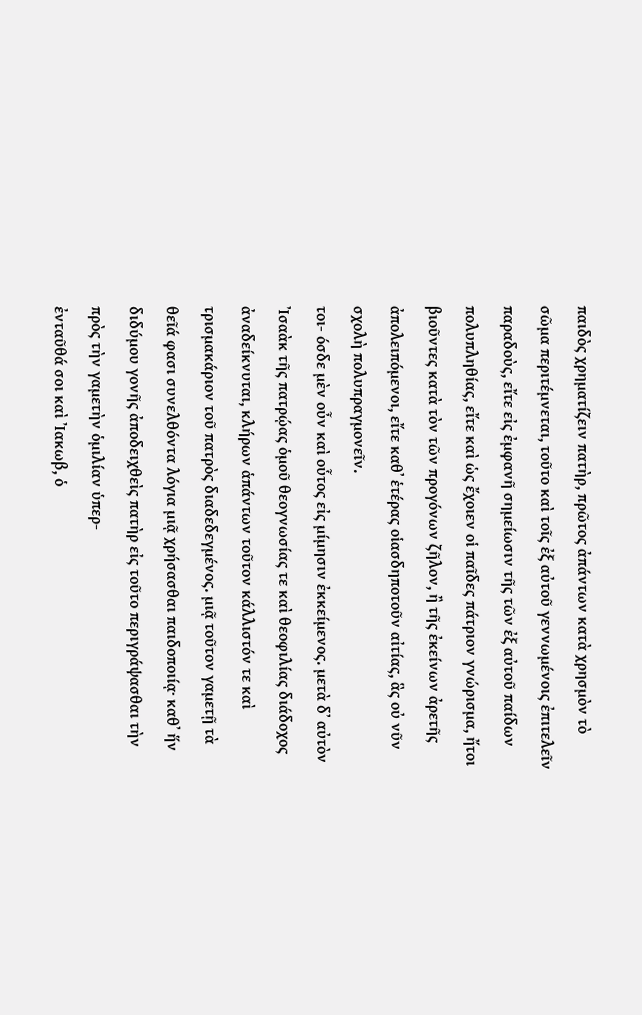παιδὸς χρηματίζειν πατὴρ, πρῶτος ἀπάντων κατὰ χρησμὸν τὸ σῶμα περιτέμνεται, τοῦτο καὶ τοῖς ἐξ αὐτοῦ γεννωμένοις ἐπιτελεῖν παραδοὺς, εἴτε εἰς ἐμφανῆ σημείωσιν τῆς τῶν ἐξ αὐτοῦ παίδων πολυπληθίας, εἴτε καὶ ὡς ἔχοιεν οἱ παῖδες πάτριον γνώρισμα, ἤτοι βιοῦντες κατὰ τὸν τῶν προγόνων ζῆλον, ἢ τῆς ἐκείνων ἀρετῆς ἀπολειπόμενοι, εἴτε καθ᾿ ἑτέρας οἱασδηποτοῦν αἰτίας, ἃς οὐ νῦν σχολὴ πολυπραγμονεῖν.
τοι- όσδε μὲν οὖν καὶ οὗτος εἰς μίμησιν ἐκκείμενος. μετὰ δ᾿ αὐτὸν Ἰσαὰκ τῆς πατρῴας ὁμοῦ θεογνωσίας τε καὶ θεοφιλίας διάδοχος ἀναδείκνυται, κλήρων ἁπάντων τοῦτον κάλλιστόν τε καὶ τρισμακάριον τοῦ πατρὸς διαδεδεγμένος. μιᾷ τοῦτον γαμετῇ τὰ θεῖά φασι συνελθόντα λόγια μιᾷ χρήσασθαι παιδοποιίᾳ· καθ᾿ ἥν διδύμου γονῆς ἀποδειχθεὶς πατὴρ εἰς τοῦτο περιγράψασθαι τὴν πρὸς τὴν γαμετὴν ὁμιλίαν ὑπερ-
ἐνταῦθά σοι καὶ Ἰακωβ, ὁ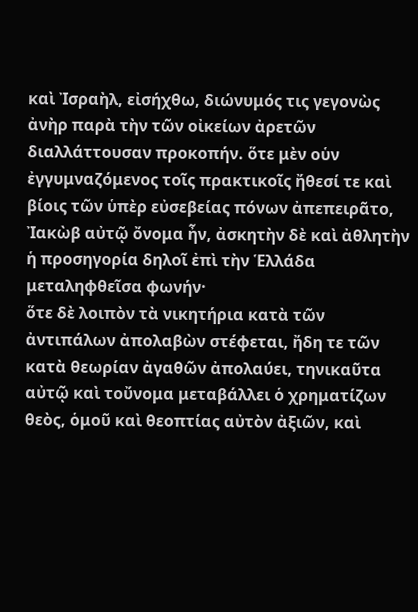καὶ Ἰσραὴλ, εἰσήχθω, διώνυμός τις γεγονὼς ἀνὴρ παρὰ τὴν τῶν οἰκείων ἀρετῶν διαλλάττουσαν προκοπήν. ὅτε μὲν οὑν ἐγγυμναζόμενος τοῖς πρακτικοῖς ἤθεσί τε καὶ βίοις τῶν ὑπὲρ εὐσεβείας πόνων ἀπεπειρᾶτο, Ἰακὼβ αὐτῷ ὄνομα ἦν, ἀσκητὴν δὲ καὶ ἀθλητὴν ἡ προσηγορία δηλοῖ ἐπὶ τὴν Ἑλλάδα μεταληφθεῖσα φωνήν·
ὅτε δὲ λοιπὸν τὰ νικητήρια κατὰ τῶν ἀντιπάλων ἀπολαβὼν στέφεται, ἤδη τε τῶν κατὰ θεωρίαν ἀγαθῶν ἀπολαύει, τηνικαῦτα αὐτῷ καὶ τοὔνομα μεταβάλλει ὁ χρηματίζων θεὸς, ὁμοῦ καὶ θεοπτίας αὐτὸν ἀξιῶν, καὶ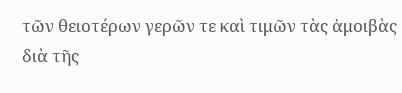τῶν θειοτέρων γερῶν τε καὶ τιμῶν τὰς ἀμοιβὰς διὰ τῆς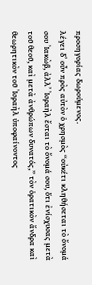προσηγορίας δωρούμενος.
λέγει δ’ οὖν πρὸς αὐτὸν ὁ χρησμὸς “οὐκέτι κληθήσεται τὸ ὄνομά σου Ἰακὼβ, ἀλλ’ Ἰσραὴλ ἔσται τὸ ὄνομά σου, ὅτι ἐνίσχυσας μετὰ τοῦ θεοῦ, καὶ μετὰ ἀνθρώπων δυνατός,” τὸν ὁρατικὸν ἄνδρα καὶ θεωρητικὸν τοῦ Ἰσραὴλ ὑποφαίνοντος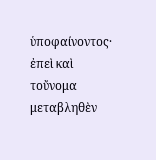ὑποφαίνοντος· ἐπεὶ καὶ τοὔνομα μεταβληθὲν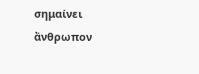σημαίνει ἄνθρωπον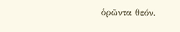ὁρῶντα θεόν.